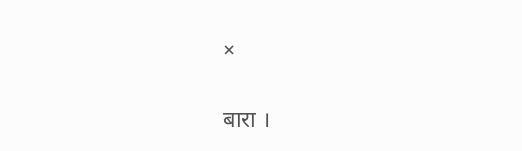×

बारा ।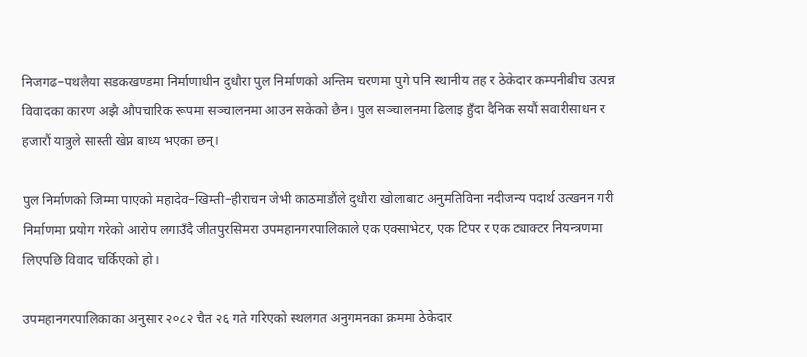निजगढ–पथलैया सडकखण्डमा निर्माणाधीन दुधौरा पुल निर्माणको अन्तिम चरणमा पुगे पनि स्थानीय तह र ठेकेदार कम्पनीबीच उत्पन्न विवादका कारण अझै औपचारिक रूपमा सञ्चालनमा आउन सकेको छैन। पुल सञ्चालनमा ढिलाइ हुँदा दैनिक सयौं सवारीसाधन र हजारौं यात्रुले सास्ती खेप्न बाध्य भएका छन्।

पुल निर्माणको जिम्मा पाएको महादेव–खिम्ती–हीराचन जेभी काठमाडौंले दुधौरा खोलाबाट अनुमतिविना नदीजन्य पदार्थ उत्खनन गरी निर्माणमा प्रयोग गरेको आरोप लगाउँदै जीतपुरसिमरा उपमहानगरपालिकाले एक एक्साभेटर, एक टिपर र एक ट्याक्टर नियन्त्रणमा लिएपछि विवाद चर्किएको हो।

उपमहानगरपालिकाका अनुसार २०८२ चैत २६ गते गरिएको स्थलगत अनुगमनका क्रममा ठेकेदार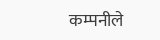कम्पनीले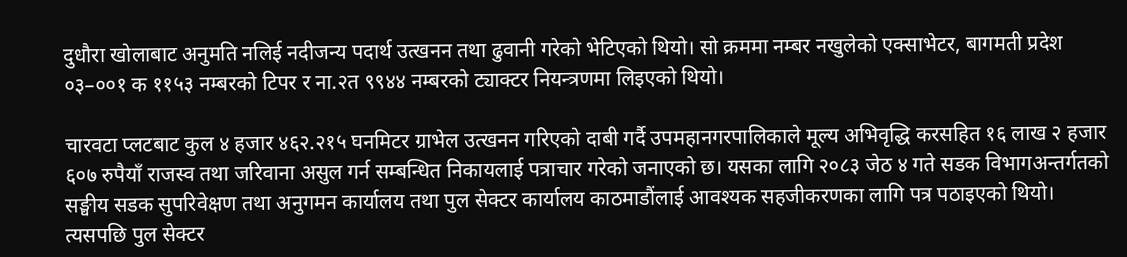दुधौरा खोलाबाट अनुमति नलिई नदीजन्य पदार्थ उत्खनन तथा ढुवानी गरेको भेटिएको थियो। सो क्रममा नम्बर नखुलेको एक्साभेटर, बागमती प्रदेश ०३–००१ क ११५३ नम्बरको टिपर र ना.२त ९९४४ नम्बरको ट्याक्टर नियन्त्रणमा लिइएको थियो।

चारवटा प्लटबाट कुल ४ हजार ४६२.२१५ घनमिटर ग्राभेल उत्खनन गरिएको दाबी गर्दै उपमहानगरपालिकाले मूल्य अभिवृद्धि करसहित १६ लाख २ हजार ६०७ रुपैयाँ राजस्व तथा जरिवाना असुल गर्न सम्बन्धित निकायलाई पत्राचार गरेको जनाएको छ। यसका लागि २०८३ जेठ ४ गते सडक विभागअन्तर्गतको सङ्घीय सडक सुपरिवेक्षण तथा अनुगमन कार्यालय तथा पुल सेक्टर कार्यालय काठमाडौंलाई आवश्यक सहजीकरणका लागि पत्र पठाइएको थियो। त्यसपछि पुल सेक्टर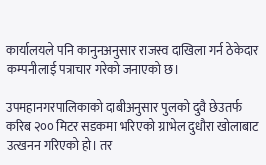कार्यालयले पनि कानुनअनुसार राजस्व दाखिला गर्न ठेकेदार कम्पनीलाई पत्राचार गरेको जनाएको छ।

उपमहानगरपालिकाको दाबीअनुसार पुलको दुवै छेउतर्फ करिब २०० मिटर सडकमा भरिएको ग्राभेल दुधौरा खोलाबाट उत्खनन गरिएको हो। तर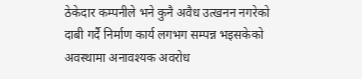ठेकेदार कम्पनीले भने कुनै अवैध उत्खनन नगरेको दाबी गर्दै निर्माण कार्य लगभग सम्पन्न भइसकेको अवस्थामा अनावश्यक अवरोध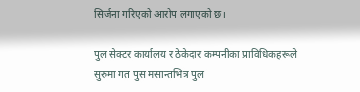सिर्जना गरिएको आरोप लगाएको छ।

पुल सेक्टर कार्यालय र ठेकेदार कम्पनीका प्राविधिकहरूले सुरुमा गत पुस मसान्तभित्र पुल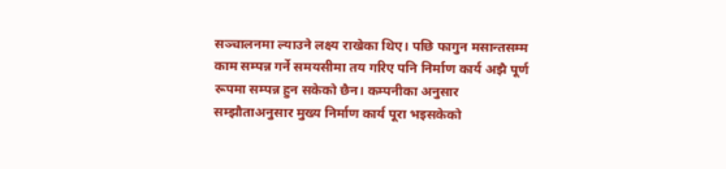सञ्चालनमा ल्याउने लक्ष्य राखेका थिए। पछि फागुन मसान्तसम्म काम सम्पन्न गर्ने समयसीमा तय गरिए पनि निर्माण कार्य अझै पूर्ण रूपमा सम्पन्न हुन सकेको छैन। कम्पनीका अनुसार सम्झौताअनुसार मुख्य निर्माण कार्य पूरा भइसकेको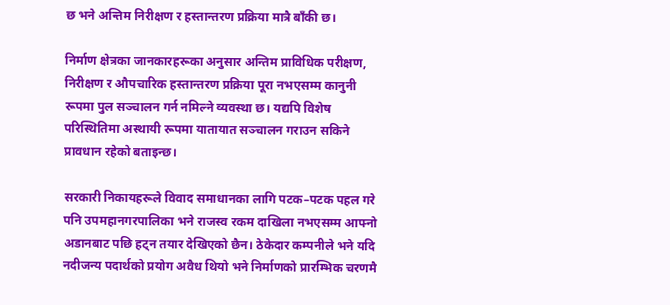छ भने अन्तिम निरीक्षण र हस्तान्तरण प्रक्रिया मात्रै बाँकी छ।

निर्माण क्षेत्रका जानकारहरूका अनुसार अन्तिम प्राविधिक परीक्षण, निरीक्षण र औपचारिक हस्तान्तरण प्रक्रिया पूरा नभएसम्म कानुनी रूपमा पुल सञ्चालन गर्न नमिल्ने व्यवस्था छ। यद्यपि विशेष परिस्थितिमा अस्थायी रूपमा यातायात सञ्चालन गराउन सकिने प्रावधान रहेको बताइन्छ।

सरकारी निकायहरूले विवाद समाधानका लागि पटक–पटक पहल गरे पनि उपमहानगरपालिका भने राजस्व रकम दाखिला नभएसम्म आफ्नो अडानबाट पछि हट्न तयार देखिएको छैन। ठेकेदार कम्पनीले भने यदि नदीजन्य पदार्थको प्रयोग अवैध थियो भने निर्माणको प्रारम्भिक चरणमै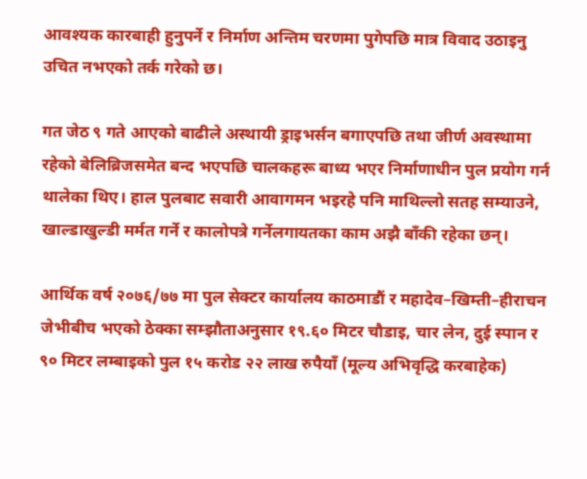आवश्यक कारबाही हुनुपर्ने र निर्माण अन्तिम चरणमा पुगेपछि मात्र विवाद उठाइनु उचित नभएको तर्क गरेको छ।

गत जेठ ९ गते आएको बाढीले अस्थायी ड्राइभर्सन बगाएपछि तथा जीर्ण अवस्थामा रहेको बेलिब्रिजसमेत बन्द भएपछि चालकहरू बाध्य भएर निर्माणाधीन पुल प्रयोग गर्न थालेका थिए। हाल पुलबाट सवारी आवागमन भइरहे पनि माथिल्लो सतह सम्याउने, खाल्डाखुल्डी मर्मत गर्ने र कालोपत्रे गर्नेलगायतका काम अझै बाँकी रहेका छन्।

आर्थिक वर्ष २०७६/७७ मा पुल सेक्टर कार्यालय काठमाडौं र महादेव–खिम्ती–हीराचन जेभीबीच भएको ठेक्का सम्झौताअनुसार १९.६० मिटर चौडाइ, चार लेन, दुई स्पान र ९० मिटर लम्बाइको पुल १५ करोड २२ लाख रुपैयाँ (मूल्य अभिवृद्धि करबाहेक)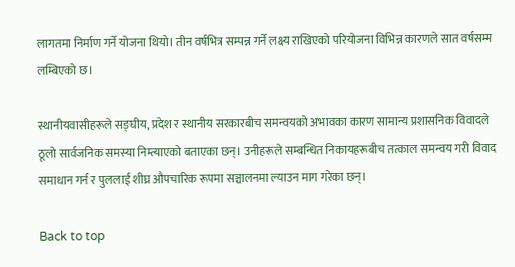लागतमा निर्माण गर्ने योजना थियो। तीन वर्षभित्र सम्पन्न गर्ने लक्ष्य राखिएको परियोजना विभिन्न कारणले सात वर्षसम्म लम्बिएको छ।

स्थानीयवासीहरूले सङ्घीय, प्रदेश र स्थानीय सरकारबीच समन्वयको अभावका कारण सामान्य प्रशासनिक विवादले ठूलो सार्वजनिक समस्या निम्त्याएको बताएका छन्। उनीहरूले सम्बन्धित निकायहरूबीच तत्काल समन्वय गरी विवाद समाधान गर्न र पुललाई शीघ्र औपचारिक रूपमा सञ्चालनमा ल्याउन माग गरेका छन्।

Back to top